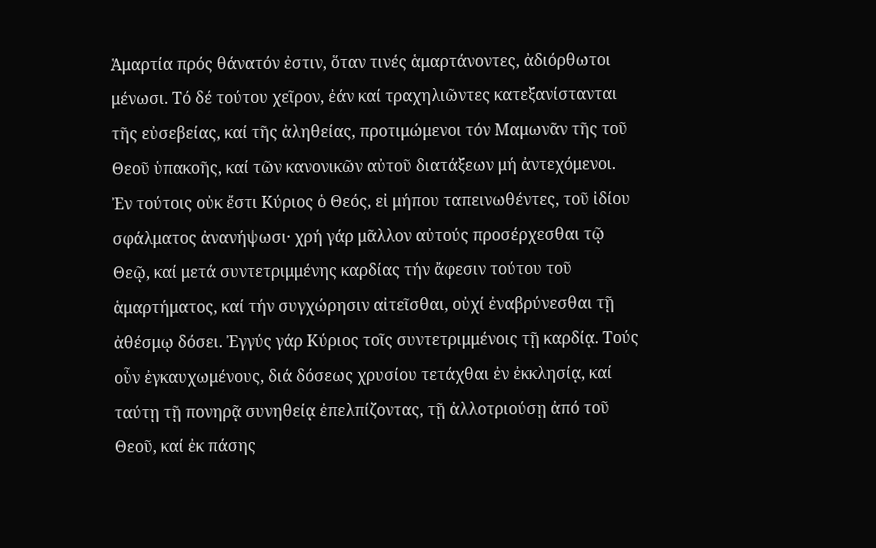Ἁμαρτία πρός θάνατόν ἐστιν, ὅταν τινές ἁμαρτάνοντες, ἀδιόρθωτοι μένωσι. Τό δέ τούτου χεῖρον, ἐάν καί τραχηλιῶντες κατεξανίστανται τῆς εὐσεβείας, καί τῆς ἀληθείας, προτιμώμενοι τόν Μαμωνᾶν τῆς τοῦ Θεοῦ ὑπακοῆς, καί τῶν κανονικῶν αὐτοῦ διατάξεων μή ἀντεχόμενοι. Ἐν τούτοις οὐκ ἔστι Κύριος ὁ Θεός, εἰ μήπου ταπεινωθέντες, τοῦ ἰδίου σφάλματος ἀνανήψωσι· χρή γάρ μᾶλλον αὐτούς προσέρχεσθαι τῷ Θεῷ, καί μετά συντετριμμένης καρδίας τήν ἄφεσιν τούτου τοῦ ἁμαρτήματος, καί τήν συγχώρησιν αἰτεῖσθαι, οὐχί ἐναβρύνεσθαι τῇ ἀθέσμῳ δόσει. Ἐγγύς γάρ Κύριος τοῖς συντετριμμένοις τῇ καρδίᾳ. Τούς οὖν ἐγκαυχωμένους, διά δόσεως χρυσίου τετάχθαι ἐν ἐκκλησίᾳ, καί ταύτῃ τῇ πονηρᾷ συνηθείᾳ ἐπελπίζοντας, τῇ ἀλλοτριούσῃ ἀπό τοῦ Θεοῦ, καί ἐκ πάσης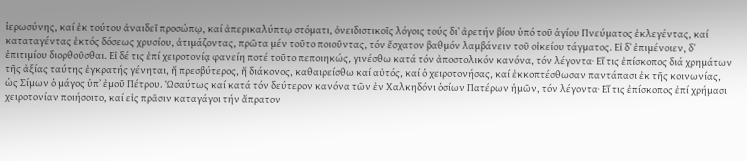ἱερωσύνης, καί ἐκ τούτου ἀναιδεῖ προσώπῳ, καί ἀπερικαλύπτῳ στόματι, ὀνειδιστικοῖς λόγοις τούς δι᾿ ἀρετήν βίου ὑπό τοῦ ἁγίου Πνεύματος ἐκλεγέντας, καί καταταγέντας ἐκτός δόσεως χρυσίου, ἀτιμάζοντας, πρῶτα μέν τοῦτο ποιοῦντας, τόν ἔσχατον βαθμόν λαμβάνειν τοῦ οἰκείου τάγματος. Εἰ δ᾿ ἐπιμένοιεν, δ᾿ ἐπιτιμίου διορθοῦσθαι. Εἰ δέ τις ἐπί χειροτονίᾳ φανείη ποτέ τοῦτο πεποιηκώς, γινέσθω κατά τόν ἀποστολικόν κανόνα, τόν λέγοντα· Εἴ τις ἐπίσκοπος διά χρημάτων τῆς ἀξίας ταύτης ἐγκρατής γένηται, ἤ πρεσβύτερος, ἤ διάκονος, καθαιρείσθω καί αὐτός, καί ὁ χειροτονήσας, καί ἐκκοπτέσθωσαν παντάπασι ἐκ τῆς κοινωνίας, ὡς Σίμων ὁ μάγος ὑπ᾿ ἐμοῦ Πέτρου. Ὡσαύτως καί κατά τόν δεύτερον κανόνα τῶν ἐν Χαλκηδόνι ὁσίων Πατέρων ἡμῶν, τόν λέγοντα· Εἴ τις ἐπίσκοπος ἐπί χρήμασι χειροτονίαν ποιήσοιτο, καί εἰς πρᾶσιν καταγάγοι τήν ἄπρατον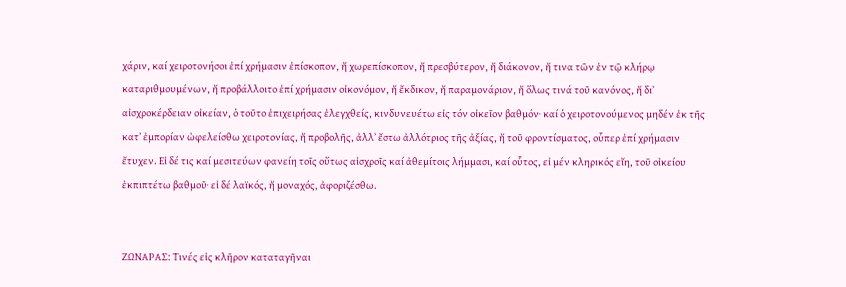χάριν, καί χειροτονήσοι ἐπί χρήμασιν ἐπίσκοπον, ἤ χωρεπίσκοπον, ἤ πρεσβύτερον, ἤ διάκονον, ἤ τινα τῶν ἐν τῷ κλήρῳ καταριθμουμένων, ἤ προβάλλοιτο ἐπί χρήμασιν οἰκονόμον, ἤ ἔκδικον, ἤ παραμονάριον, ἤ ὅλως τινά τοῦ κανόνος, ἤ δι᾿ αἰσχροκέρδειαν οἰκείαν, ὁ τοῦτο ἐπιχειρήσας ἐλεγχθείς, κινδυνευέτω εἰς τόν οἰκεῖον βαθμόν· καί ὁ χειροτονούμενος μηδέν ἐκ τῆς κατ᾿ ἐμπορίαν ὠφελείσθω χειροτονίας, ἤ προβολῆς, ἀλλ᾿ ἔστω ἀλλότριος τῆς ἀξίας, ἤ τοῦ φροντίσματος, οὗπερ ἐπί χρήμασιν ἔτυχεν. Εἰ δέ τις καί μεσιτεύων φανείη τοῖς οὕτως αἰσχροῖς καί ἀθεμίτοις λήμμασι, καί οὗτος, εἰ μέν κληρικός εἴη, τοῦ οἰκείου ἐκπιπτέτω βαθμοῦ· εἰ δέ λαϊκός, ἤ μοναχός, ἀφοριζέσθω.


ΖΩΝΑΡΑΣ: Τινές εἰς κλῆρον καταταγῆναι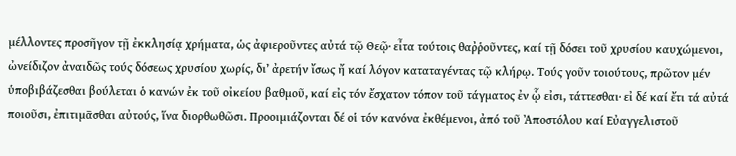μέλλοντες προσῆγον τῇ ἐκκλησίᾳ χρήματα, ὡς ἀφιεροῦντες αὐτά τῷ Θεῷ∙ εἶτα τούτοις θαῤῥοῦντες, καί τῇ δόσει τοῦ χρυσίου καυχώμενοι, ὠνείδιζον ἀναιδῶς τούς δόσεως χρυσίου χωρίς, δι’ ἀρετήν ἴσως ἤ καί λόγον καταταγέντας τῷ κλήρῳ. Τούς γοῦν τοιούτους, πρῶτον μέν ὑποβιβάζεσθαι βούλεται ὁ κανών ἐκ τοῦ οἰκείου βαθμοῦ, καί εἰς τόν ἔσχατον τόπον τοῦ τάγματος ἐν ᾧ εἰσι, τάττεσθαι∙ εἰ δέ καί ἔτι τά αὐτά ποιοῦσι, ἐπιτιμᾱσθαι αὐτούς, ἵνα διορθωθῶσι. Προοιμιάζονται δέ οἱ τόν κανόνα ἐκθέμενοι, ἀπό τοῦ Ἀποστόλου καί Εὐαγγελιστοῦ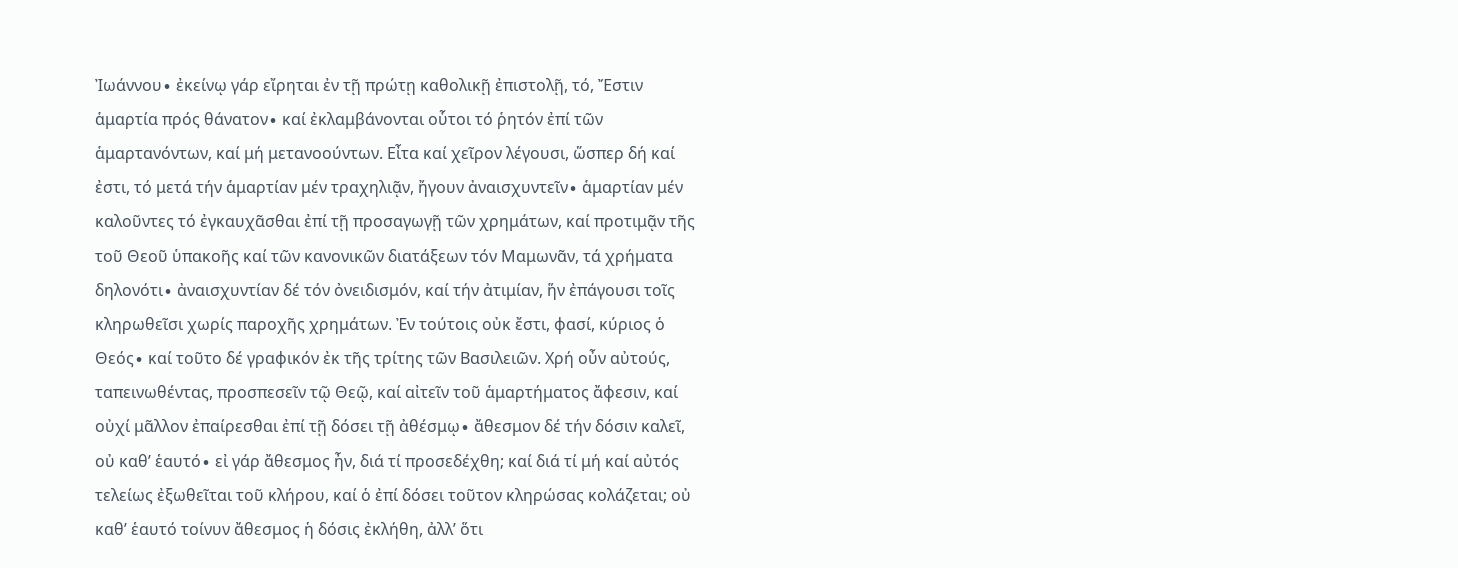Ἰωάννου∙ ἐκείνῳ γάρ εἴρηται ἐν τῇ πρώτῃ καθολικῇ ἐπιστολῇ, τό, Ἔστιν ἁμαρτία πρός θάνατον∙ καί ἐκλαμβάνονται οὗτοι τό ῥητόν ἐπί τῶν ἁμαρτανόντων, καί μή μετανοούντων. Εἶτα καί χεῖρον λέγουσι, ὥσπερ δή καί ἐστι, τό μετά τήν ἁμαρτίαν μέν τραχηλιᾷν, ἤγουν ἀναισχυντεῖν∙ ἁμαρτίαν μέν καλοῦντες τό ἐγκαυχᾶσθαι ἐπί τῇ προσαγωγῇ τῶν χρημάτων, καί προτιμᾷν τῆς τοῦ Θεοῦ ὑπακοῆς καί τῶν κανονικῶν διατάξεων τόν Μαμωνᾶν, τά χρήματα δηλονότι∙ ἀναισχυντίαν δέ τόν ὀνειδισμόν, καί τήν ἀτιμίαν, ἥν ἐπάγουσι τοῖς κληρωθεῖσι χωρίς παροχῆς χρημάτων. Ἐν τούτοις οὐκ ἔστι, φασί, κύριος ὁ Θεός∙ καί τοῦτο δέ γραφικόν ἐκ τῆς τρίτης τῶν Βασιλειῶν. Χρή οὖν αὐτούς, ταπεινωθέντας, προσπεσεῖν τῷ Θεῷ, καί αἰτεῖν τοῦ ἁμαρτήματος ἄφεσιν, καί οὐχί μᾶλλον ἐπαίρεσθαι ἐπί τῇ δόσει τῇ ἀθέσμῳ∙ ἄθεσμον δέ τήν δόσιν καλεῖ, οὐ καθ’ ἑαυτό∙ εἰ γάρ ἄθεσμος ἦν, διά τί προσεδέχθη; καί διά τί μή καί αὐτός τελείως ἐξωθεῖται τοῦ κλήρου, καί ὁ ἐπί δόσει τοῦτον κληρώσας κολάζεται; οὐ καθ’ ἑαυτό τοίνυν ἄθεσμος ἡ δόσις ἐκλήθη, ἀλλ’ ὅτι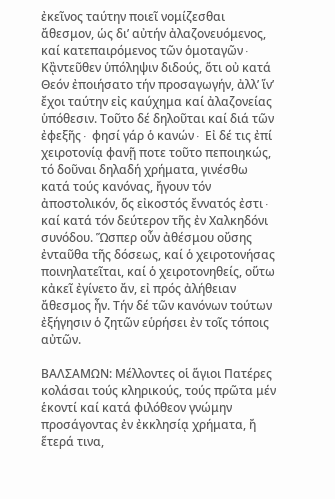ἐκεῖνος ταύτην ποιεῖ νομίζεσθαι ἄθεσμον, ὡς δι’ αὐτήν ἀλαζονευόμενος, καί κατεπαιρόμενος τῶν ὁμοταγῶν∙ Κᾂντεῦθεν ὑπόληψιν διδούς, ὅτι οὐ κατά Θεόν ἐποιήσατο τήν προσαγωγήν, ἀλλ’ ἵν’ ἔχοι ταύτην εἰς καύχημα καί ἀλαζονείας ὑπόθεσιν. Τοῦτο δέ δηλοῦται καί διά τῶν ἐφεξῆς∙ φησί γάρ ὁ κανών∙ Εἰ δέ τις ἐπί χειροτονίᾳ φανῇ ποτε τοῦτο πεποιηκώς, τό δοῦναι δηλαδή χρήματα, γινέσθω κατά τούς κανόνας, ἤγουν τόν ἀποστολικόν, ὅς εἰκοστός ἔννατός ἐστι∙ καί κατά τόν δεύτερον τῆς ἐν Χαλκηδόνι συνόδου. Ὥσπερ οὖν ἀθέσμου οὔσης ἐνταῦθα τῆς δόσεως, καί ὁ χειροτονήσας ποινηλατεῖται, καί ὁ χειροτονηθείς, οὕτω κἀκεῖ ἐγίνετο ἄν, εἰ πρός ἀλήθειαν ἄθεσμος ἦν. Τήν δέ τῶν κανόνων τούτων ἐξήγησιν ὁ ζητῶν εὑρήσει ἐν τοῖς τόποις αὐτῶν.

ΒΑΛΣΑΜΩΝ: Μέλλοντες οἱ ἅγιοι Πατέρες κολάσαι τούς κληρικούς, τούς πρῶτα μέν ἑκοντί καί κατά φιλόθεον γνώμην προσάγοντας ἐν ἐκκλησίᾳ χρήματα, ἤ ἕτερά τινα,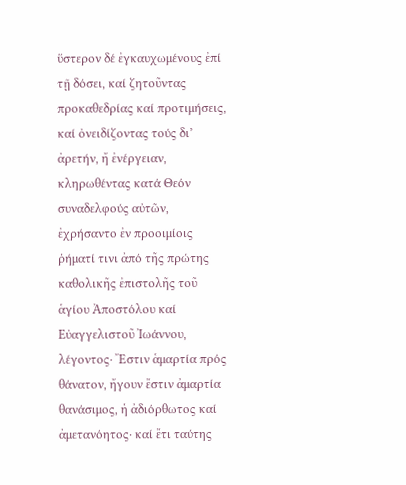ὕστερον δέ ἐγκαυχωμένους ἐπί τῇ δόσει, καί ζητοῦντας προκαθεδρίας καί προτιμήσεις, καί ὀνειδίζοντας τούς δι’ ἀρετήν, ἤ ἐνέργειαν, κληρωθέντας κατά Θεόν συναδελφούς αὐτῶν, ἐχρήσαντο ἐν προοιμίοις ῥήματί τινι ἀπό τῆς πρώτης καθολικῆς ἐπιστολῆς τοῦ ἁγίου Ἀποστόλου καί Εὐαγγελιστοῦ Ἰωάννου, λέγοντος∙ Ἔστιν ἁμαρτία πρός θάνατον, ἤγουν ἔστιν ἀμαρτία θανάσιμος, ἡ ἀδιόρθωτος καί ἀμετανόητος∙ καί ἔτι ταύτης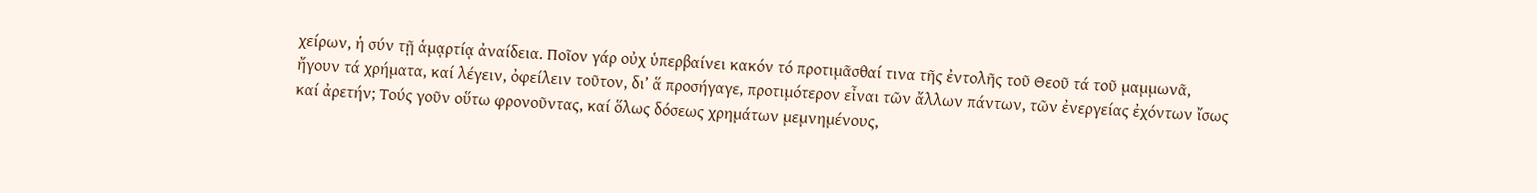χείρων, ἡ σύν τῇ ἁμᾳρτίᾳ ἀναίδεια. Ποῖον γάρ οὐχ ὑπερβαίνει κακόν τό προτιμᾶσθαί τινα τῆς ἐντολῆς τοῦ Θεοῦ τά τοῦ μαμμωνᾶ, ἤγουν τά χρήματα, καί λέγειν, ὀφείλειν τοῦτον, δι’ ἅ προσήγαγε, προτιμότερον εἶναι τῶν ἄλλων πάντων, τῶν ἐνεργείας ἐχόντων ἴσως καί ἀρετήν; Τούς γοῦν οὕτω φρονοῦντας, καί ὅλως δόσεως χρημάτων μεμνημένους,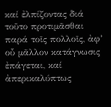καί ἐλπίζοντας διά τοῦτο προτιμᾶσθαι παρά τοῖς πολλοῖς, ἀφ’ οὗ μᾶλλον κατάγνωσις ἐπάγεται, καί ἀπερικαλύπτως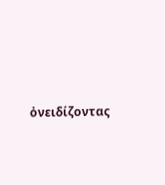ὀνειδίζοντας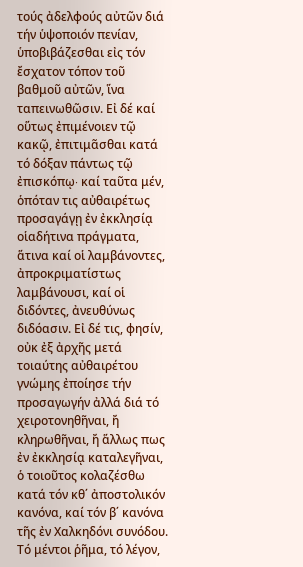τούς ἀδελφούς αὐτῶν διά τήν ὑψοποιόν πενίαν, ὑποβιβάζεσθαι εἰς τόν ἔσχατον τόπον τοῦ βαθμοῦ αὐτῶν, ἵνα ταπεινωθῶσιν. Εἰ δέ καί οὕτως ἐπιμένοιεν τῷ κακῷ, ἐπιτιμᾶσθαι κατά τό δόξαν πάντως τῷ ἐπισκόπῳ∙ καί ταῦτα μέν, ὁπόταν τις αὐθαιρέτως προσαγάγῃ ἐν ἐκκλησίᾳ οἱαδήτινα πράγματα, ἅτινα καί οἱ λαμβάνοντες, ἀπροκριματίστως λαμβάνουσι, καί οἱ διδόντες, ἀνευθύνως διδόασιν. Εἰ δέ τις, φησίν, οὐκ ἐξ ἀρχῆς μετά τοιαύτης αὐθαιρέτου γνώμης ἐποίησε τήν προσαγωγήν ἀλλά διά τό χειροτονηθῆναι, ἤ κληρωθῆναι, ἤ ἅλλως πως ἐν ἐκκλησίᾳ καταλεγῆναι, ὁ τοιοῦτος κολαζέσθω κατά τόν κθ΄ ἀποστολικόν κανόνα, καί τόν β΄ κανόνα τῆς ἐν Χαλκηδόνι συνόδου. Τό μέντοι ῥῆμα, τό λέγον,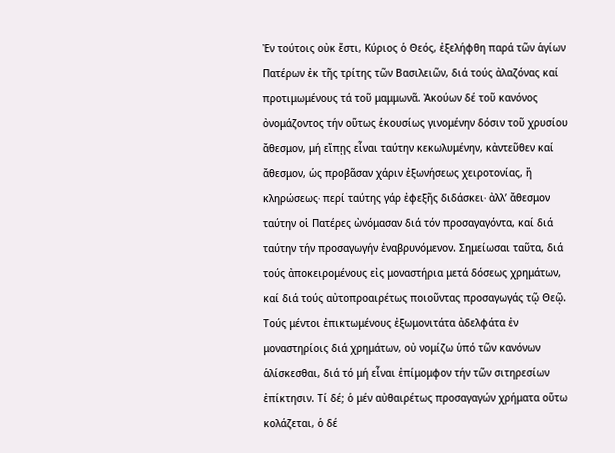Ἐν τούτοις οὐκ ἔστι, Κύριος ὁ Θεός, ἐξελήφθη παρά τῶν ἁγίων Πατέρων ἐκ τῆς τρίτης τῶν Βασιλειῶν, διά τούς ἀλαζόνας καί προτιμωμένους τά τοῦ μαμμωνᾶ. Ἀκούων δέ τοῦ κανόνος ὀνομάζοντος τήν οὕτως ἑκουσίως γινομένην δόσιν τοῦ χρυσίου ἄθεσμον, μή εἴπῃς εἶναι ταύτην κεκωλυμένην, κἀντεῦθεν καί ἄθεσμον, ὡς προβᾶσαν χάριν ἐξωνήσεως χειροτονίας, ἤ κληρώσεως∙ περί ταύτης γάρ ἐφεξῆς διδάσκει∙ ἀλλ’ ἄθεσμον ταύτην οἱ Πατέρες ὠνόμασαν διά τόν προσαγαγόντα, καί διά ταύτην τήν προσαγωγήν ἐναβρυνόμενον. Σημείωσαι ταῦτα, διά τούς ἀποκειρομένους εἰς μοναστήρια μετά δόσεως χρημάτων, καί διά τούς αὐτοπροαιρέτως ποιοῦντας προσαγωγάς τῷ Θεῷ. Τούς μέντοι ἐπικτωμένους ἐξωμονιτάτα ἀδελφάτα ἐν μοναστηρίοις διά χρημάτων, οὐ νομίζω ὑπό τῶν κανόνων ἁλίσκεσθαι, διά τό μή εἶναι ἐπίμομφον τήν τῶν σιτηρεσίων ἐπίκτησιν. Τί δέ; ὁ μέν αὐθαιρέτως προσαγαγών χρήματα οὕτω κολάζεται, ὁ δέ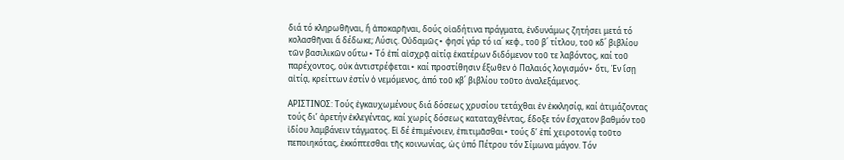διά τό κληρωθῆναι, ἤ ἀποκαρῆναι, δούς οἱαδήτινα πράγματα, ἐνδυνάμως ζητήσει μετά τό κολασθῆναι ἅ δέδωκε; Λύσις. Οὐδαμῶς∙ φησί γάρ τό ια΄ κεφ., τοῦ β΄ τίτλου, τοῦ κδ΄ βιβλίου τῶν βασιλικῶν οὕτω∙ Τό ἐπί αἰσχρᾷ αἰτίᾳ ἑκατέρων διδόμενον τοῦ τε λαβόντος, καί τοῦ παρέχοντος, οὐκ ἀντιστρέφεται∙ καί προστίθησιν ἔξωθεν ὁ Παλαιός λογισμόν∙ ὅτι, Ἐν ἴσῃ αἰτίᾳ, κρείττων ἐστίν ὁ νεμόμενος, ἀπό τοῦ κβ΄ βιβλίου τοῦτο ἀναλεξάμενος.

ΑΡΙΣΤΙΝΟΣ: Τούς ἐγκαυχωμένους διά δόσεως χρυσίου τετάχθαι ἐν ἐκκλησίᾳ, καί ἀτιμάζοντας τούς δι’ ἀρετήν ἐκλεγέντας, καί χωρίς δόσεως καταταχθέντας, ἔδοξε τόν ἔσχατον βαθμόν τοῦ ἰδίου λαμβάνειν τάγματος. Εἰ δέ ἐπιμένοιεν, ἐπιτιμᾶσθαι∙ τούς δ’ ἐπί χειροτονίᾳ τοῦτο πεποιηκότας, ἐκκόπτεσθαι τῆς κοινωνίας, ὡς ὑπό Πέτρου τόν Σίμωνα μάγον. Τόν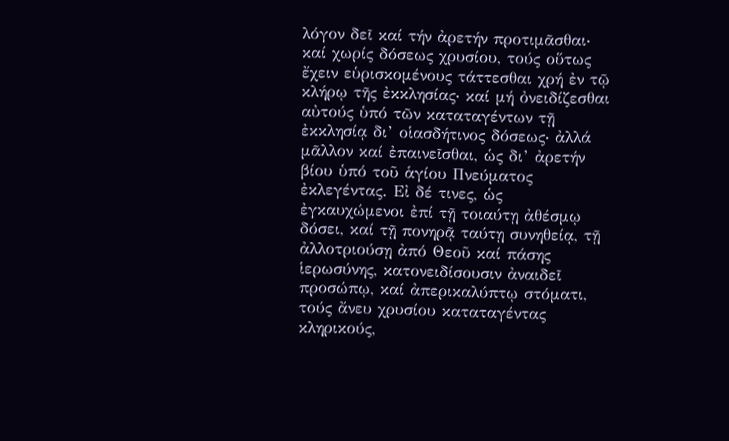λόγον δεῖ καί τήν ἀρετήν προτιμᾶσθαι∙ καί χωρίς δόσεως χρυσίου, τούς οὕτως ἔχειν εὑρισκομένους τάττεσθαι χρή ἐν τῷ κλήρῳ τῆς ἐκκλησίας∙ καί μή ὀνειδίζεσθαι αὐτούς ὑπό τῶν καταταγέντων τῇ ἐκκλησίᾳ δι’ οἱασδήτινος δόσεως∙ ἀλλά μᾶλλον καί ἐπαινεῖσθαι, ὡς δι’ ἀρετήν βίου ὑπό τοῦ ἁγίου Πνεύματος ἐκλεγέντας. Εἰ δέ τινες, ὡς ἐγκαυχώμενοι ἐπί τῇ τοιαύτῃ ἀθέσμῳ δόσει, καί τῇ πονηρᾷ ταύτῃ συνηθείᾳ, τῇ ἀλλοτριούσῃ ἀπό Θεοῦ καί πάσης ἱερωσύνης, κατονειδίσουσιν ἀναιδεῖ προσώπῳ, καί ἀπερικαλύπτῳ στόματι, τούς ἄνευ χρυσίου καταταγέντας κληρικούς,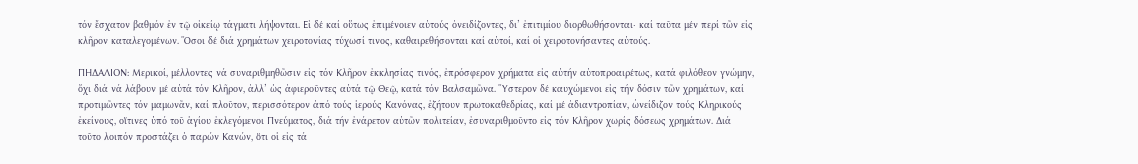τόν ἔσχατον βαθμόν ἐν τῷ οἰκείῳ τάγματι λήψονται. Εἰ δέ καί οὕτως ἐπιμένοιεν αὐτούς ὀνειδίζοντες, δι’ ἐπιτιμίου διορθωθήσονται∙ καί ταῦτα μέν περί τῶν εἰς κλῆρον καταλεγομένων. Ὅσοι δέ διά χρημάτων χειροτονίας τύχωσί τινος, καθαιρεθήσονται καί αὐτοί, καί οἱ χειροτονήσαντες αὐτούς.

ΠΗΔΑΛΙΟΝ: Μερικοί, μέλλοντες νά συναριθμηθῶσιν εἰς τόν Κλῆρον ἐκκλησίας τινός, ἐπρόσφερον χρήματα εἰς αὐτήν αὐτοπροαιρέτως, κατά φιλόθεον γνώμην, ὄχι διά νά λάβουν μέ αὐτά τόν Κλῆρον, ἀλλ’ ὡς ἀφιεροῦντες αὐτά τῷ Θεῷ, κατά τόν Βαλσαμῶνα. Ὕστερον δέ καυχώμενοι εἰς τήν δόσιν τῶν χρημάτων, καί προτιμῶντες τόν μαμωνᾶν, καί πλοῦτον, περισσότερον ἀπό τούς ἱερούς Κανόνας, ἐζήτουν πρωτοκαθεδρίας, καί μέ ἀδιαντροπίαν, ὠνείδιζον τούς Κληρικούς ἐκείνους, οἵτινες ὑπό τοῦ ἁγίου ἐκλεγόμενοι Πνεύματος, διά τήν ἐνάρετον αὐτῶν πολιτείαν, ἐσυναριθμοῦντο εἰς τόν Κλῆρον χωρίς δόσεως χρημάτων. Διά τοῦτο λοιπόν προστάζει ὁ παρών Κανών, ὅτι οἱ εἰς τά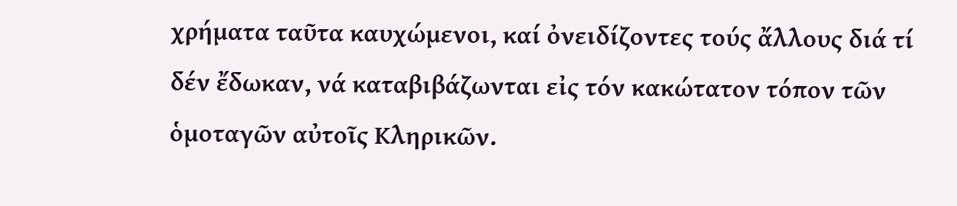χρήματα ταῦτα καυχώμενοι, καί ὀνειδίζοντες τούς ἄλλους διά τί δέν ἔδωκαν, νά καταβιβάζωνται εἰς τόν κακώτατον τόπον τῶν ὁμοταγῶν αὐτοῖς Κληρικῶν.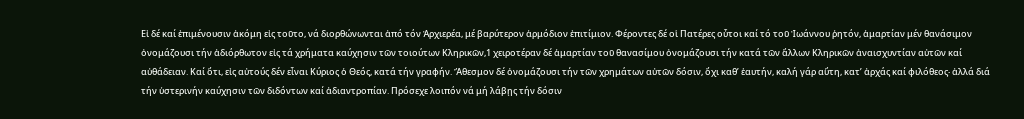Εἰ δέ καί ἐπιμένουσιν ἀκόμη εἰς τοῦτο, νά διορθώνωνται ἀπό τόν Ἀρχιερέα, μέ βαρύτερον ἁρμόδιον ἐπιτίμιον. Φέροντες δέ οἱ Πατέρες οὗτοι καί τό τοῦ Ἰωάννου ῥητόν, ἁμαρτίαν μέν θανάσιμον ὀνομάζουσι τήν ἀδιόρθωτον εἰς τά χρήματα καύχησιν τῶν τοιούτων Κληρικῶν,1 χειροτέραν δέ ἁμαρτίαν τοῦ θανασίμου ὀνομάζουσι τήν κατά τῶν ἄλλων Κληρικῶν ἀναισχυντίαν αὐτῶν καί αὐθάδειαν. Καί ὅτι, εἰς αὐτούς δέν εἶναι Κύριος ὁ Θεός, κατά τήν γραφήν. Ἄθεσμον δέ ὀνομάζουσι τήν τῶν χρημάτων αὐτῶν δόσιν, ὄχι καθ’ ἑαυτήν, καλή γάρ αὕτη, κατ’ ἀρχάς καί φιλόθεος∙ ἀλλά διά τήν ὑστερινήν καύχησιν τῶν διδόντων καί ἀδιαντροπίαν. Πρόσεχε λοιπόν νά μή λάβῃς τήν δόσιν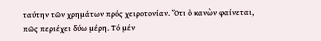ταύτην τῶν χρημάτων πρός χειροτονίαν. Ὅτι ὁ κανὼν φαίνεται, πῶς περιέχει δύω μέρη. Τό μέν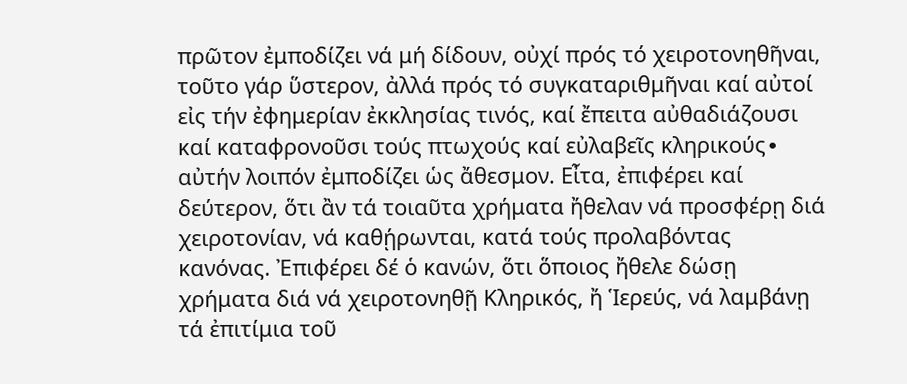πρῶτον ἐμποδίζει νά μή δίδουν, οὐχί πρός τό χειροτονηθῆναι, τοῦτο γάρ ὕστερον, ἀλλά πρός τό συγκαταριθμῆναι καί αὐτοί εἰς τήν ἐφημερίαν ἐκκλησίας τινός, καί ἔπειτα αὐθαδιάζουσι καί καταφρονοῦσι τούς πτωχούς καί εὐλαβεῖς κληρικούς∙ αὐτήν λοιπόν ἐμποδίζει ὡς ἄθεσμον. Εἶτα, ἐπιφέρει καί δεύτερον, ὅτι ἂν τά τοιαῦτα χρήματα ἤθελαν νά προσφέρῃ διά χειροτονίαν, νά καθῄρωνται, κατά τούς προλαβόντας κανόνας. Ἐπιφέρει δέ ὁ κανών, ὅτι ὅποιος ἤθελε δώσῃ χρήματα διά νά χειροτονηθῇ Κληρικός, ἤ Ἱερεύς, νά λαμβάνῃ τά ἐπιτίμια τοῦ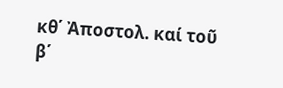κθ΄ Ἀποστολ. καί τοῦ β΄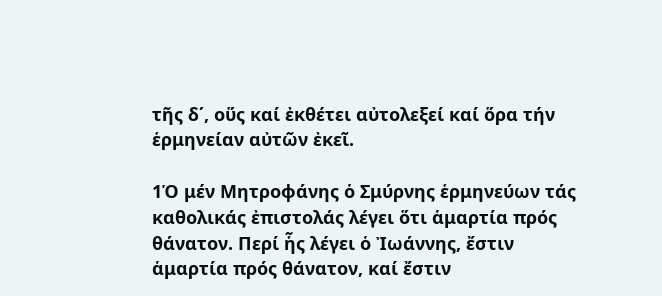τῆς δ΄, οὕς καί ἐκθέτει αὐτολεξεί καί ὅρα τήν ἑρμηνείαν αὐτῶν ἐκεῖ.

1Ὁ μέν Μητροφάνης ὁ Σμύρνης ἑρμηνεύων τάς καθολικάς ἐπιστολάς λέγει ὅτι ἁμαρτία πρός θάνατον. Περί ἧς λέγει ὁ Ἰωάννης, ἔστιν ἁμαρτία πρός θάνατον, καί ἔστιν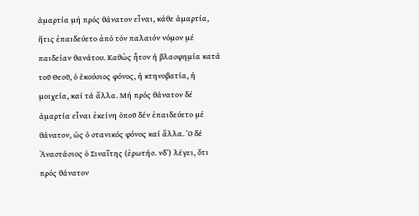ἁμαρτία μή πρός θάνατον εἶναι, κάθε ἁμαρτία, ἥτις ἐπαιδεύετο ἀπό τόν παλαιόν νόμον μέ παιδείαν θανάτου. Καθὼς ἦτον ἡ βλασφημία κατά τοῦ Θεοῦ, ὁ ἑκούσιος φόνος, ἡ κτηνοβατία, ἡ μοιχεία, καί τά ἄλλα. Μή πρός θάνατον δέ ἁμαρτία εἶναι ἐκείνη ὁποῦ δέν ἐπαιδεύετο μέ θάνατον, ὡς ὁ στανικός φόνος καί ἄλλα. Ὁ δέ Ἀναστάσιος ὁ Σιναΐτης (ἐρωτήσ. νδ΄) λέγει, ὅτι πρός θάνατον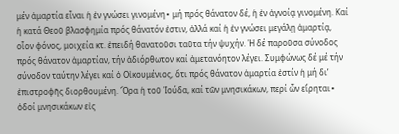μέν ἁμαρτία εἶναι ἡ ἐν γνώσει γινομένη∙ μή πρός θάνατον δέ, ἡ ἐν ἀγνοίᾳ γινομένη. Καί ἡ κατά Θεοῦ βλασφημία πρός θάνατόν ἐστιν, ἀλλά καί ἡ ἐν γνώσει μεγάλῃ ἁμαρτίᾳ, οἷον φόνος, μοιχεία κτ. ἐπειδή θανατοῦσι ταῦτα τήν ψυχήν. Ἡ δέ παροῦσα σύνοδος πρός θάνατον ἁμαρτίαν, τήν ἀδιόρθωτον καί ἀμετανόητον λέγει. Συμφώνως δέ μέ τήν σύνοδον ταύτην λέγει καί ὁ Οἰκουμένιος, ὅτι πρός θάνατον ἁμαρτία ἐστίν ἡ μή δι’ ἐπιστροφῆς διορθουμένη. Ὅρα ἡ τοῦ Ἰούδα, καί τῶν μνησικάκων, περί ὧν εἴρηται∙ ὁδοί μνησικάκων εἰς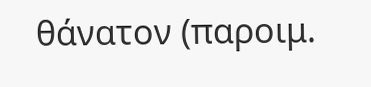θάνατον (παροιμ.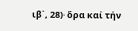ιβ΄, 28)∙ ὅρα καί τήν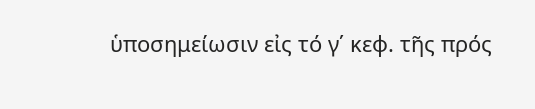ὑποσημείωσιν εἰς τό γ΄ κεφ. τῆς πρός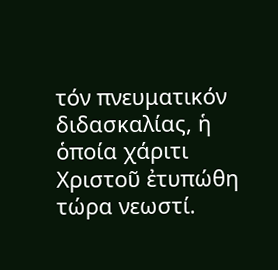τόν πνευματικόν διδασκαλίας, ἡ ὁποία χάριτι Χριστοῦ ἐτυπώθη τώρα νεωστί.